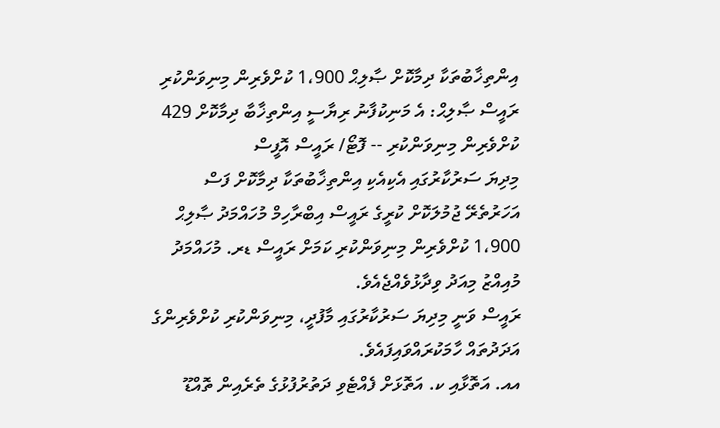އިންތިޚާބުތަކާ ދިމާކޮށް ޞާލިޙް 1،900 ކުށްވެރިން މިނިވަންކުރި
ރައީސް ޞާލިޙް: އެ މަނިކުފާނު ރިޔާސީ އިންތިޚާބާ ދިމާކޮށް 429 ކުށްވެރިން މިނިވަންކުރި -- ފޮޓޯ/ ރައީސް އޮފީސް
މިދިޔަ ސަރުކާރުގައި އެކިއެކި އިންތިޚާބުތަކާ ދިމާކޮށް ފަސް އަހަރުތެރޭ ޖުމުލަކޮށް ކުރީގެ ރައީސް އިބްރާހިމް މުހައްމަދު ޞާލިޙް 1،900 ކުށްވެރިން މިނިވަންކުރި ކަމަށް ރައީސް ޑރ. މުހައްމަދު މުއިއްޒު މިއަދު ވިދާޅުވެއްޖެއެވެ.
ރައީސް ވަނީ މިދިޔަ ސަރުކާރުގައި މާފުދީ، މިނިވަންކުރި ކުށްވެރިންގެ އަދަދުތައް ހާމަކުރައްވައިފައެވެ.
އއ. އަތޮޅާއި ކ. އަތޮޅަށް ފެއްޓެވި ދަތުރުފުޅުގެ ތެރެއިން ތޮއްޑޫ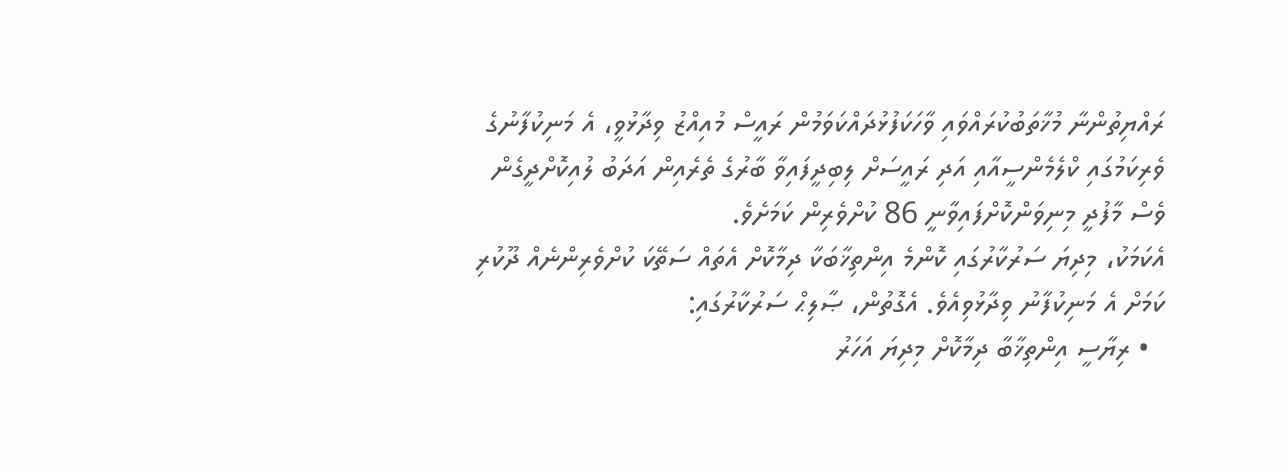ރައްޔިތުންނާ މުޚާތަބުކުރައްވައި ވާހަކަފުޅުދައްކަވަމުން ރައީސް މުއިއްޒު ވިދާޅުވީ، އެ މަނިކުފާނުގެ ވެރިކަމުގައި ކްލެމެންސީއާއި އަދި ރައީސަށް ލިބިދީފައިވާ ބާރުގެ ތެރެއިން އަދަބު ލުއިކޮށްދީގެން ވެސް މާފުދީ މިނިވަންކޮށްފައިވާނީ 86 ކުށްވެރިން ކަމަށެވެ.
އެކަމަކު، މިދިޔަ ސަރުކާރުގައި ކޮންމެ އިންތިޚާބަކާ ދިމާކޮށް އެތައް ސަތޭކަ ކުށްވެރިންނެއް ދޫކުރި ކަމަށް އެ މަނިކުފާނު ވިދާޅުވިއެވެ. އެގޮތުން، ޞާލިޙް ސަރުކާރުގައި:
  • ރިޔާސީ އިންތިޚާބާ ދިމާކޮށް މިދިޔަ އަހަރު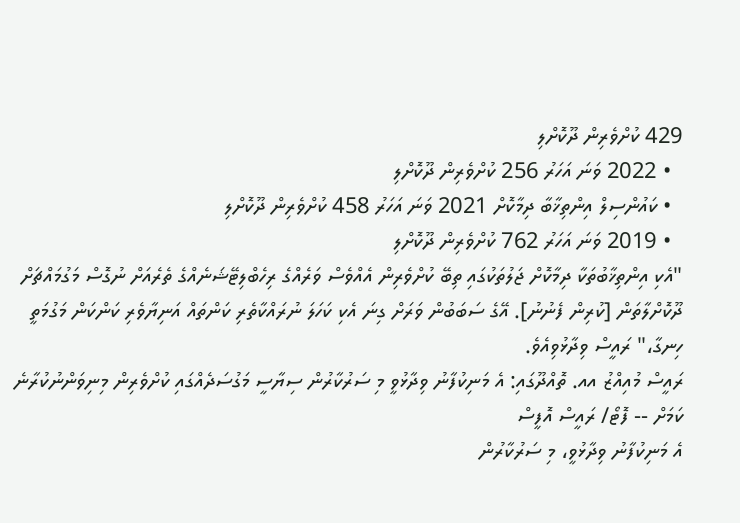429 ކުށްވެރިން ދޫކޮށްލި
  • 2022 ވަނަ އަހަރު 256 ކުށްވެރިން ދޫކޮށްލި
  • ކައުންސިލް އިންތިޚާބާ ދިމާކޮށް 2021 ވަނަ އަހަރު 458 ކުށްވެރިން ދޫކޮށްލި
  • 2019 ވަނަ އަހަރު 762 ކުށްވެރިން ދޫކޮށްލި
"އެކި އިންތިޚާބުތަކާ ދިމާކޮށް ޖަލުތަކުގައި ތިބޭ ކުށްވެރިން އެއްވެސް ވަރެއްގެ ރިހެބްލިޓޭޝަނެއްގެ ތެރެއަށް ނުގޮސް މަގުމައްޗަށް ދޫކޮށްލާތަން [ކުރިން ފެނުނު]. އޭގެ ސަބަބުން ވަރަށް ގިނަ އެކި ކަހަލަ ނުރައްކާތެރި ކަންތައް އަނިޔާވެރި ކަންކަން މަގުމަތީ ހިނގާ،" ރައީސް ވިދާޅުވިއެވެ.
ރައީސް މުއިއްޒު އއ. ތޮއްދޫގައި: އެ މަނިކުފާނު ވިދާޅުވީ މި ސަރުކާރުން ސިޔާސީ މަގުސަދެއްގައި ކުށްވެރިން މިނިވަންނުކުރާނެ ކަމަށް -- ފޮޓޯ/ ރައީސް އޮފީސް
އެ މަނިކުފާނު ވިދާޅުވީ، މި ސަރުކާރުން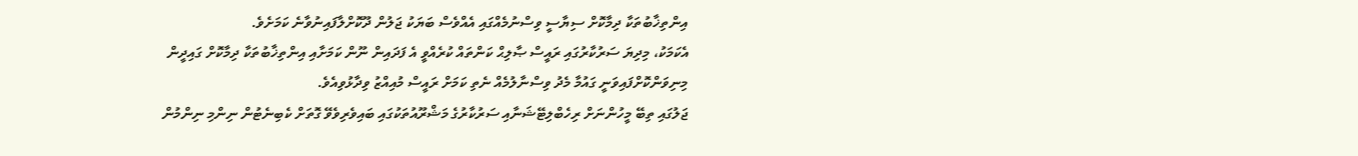އިންތިޚާބުތަކާ ދިމާކޮށް ސިޔާސީ ވިސްނުމެއްގައި އެއްވެސް ބަޔަކު ޖަލުން ދޫކޮށްލާފައިނުވާނެ ކަމަށެވެ.
އެކަމަކު، މިދިޔަ ސަރުކާރުގައި ރައީސް ޞާލިޙް ކަންތައް ކުރެއްވީ އެ ފަދައިން ނޫން ކަމަށާއި އިންތިޚާބުތަކާ ދިމާކޮށް ގައިދީން މިނިވަންކޮށްފައިވަނީ ގައުމާ މެދު ވިސްނާލުމެއް ނެތި ކަމަށް ރައީސް މުއިއްޒު ވިދާޅުވިއެވެ.
ޖަލުގައި ތިބޭ މީހުންނަށް ރިހެބްލިޓޭޝަނާއި ސަރުކާރުގެ މަޝްރޫއުތަކުގައި ބައިވެރިވެވޭ ގޮތަށް ކެބިނެޓުން ނިންމި ނިންމުން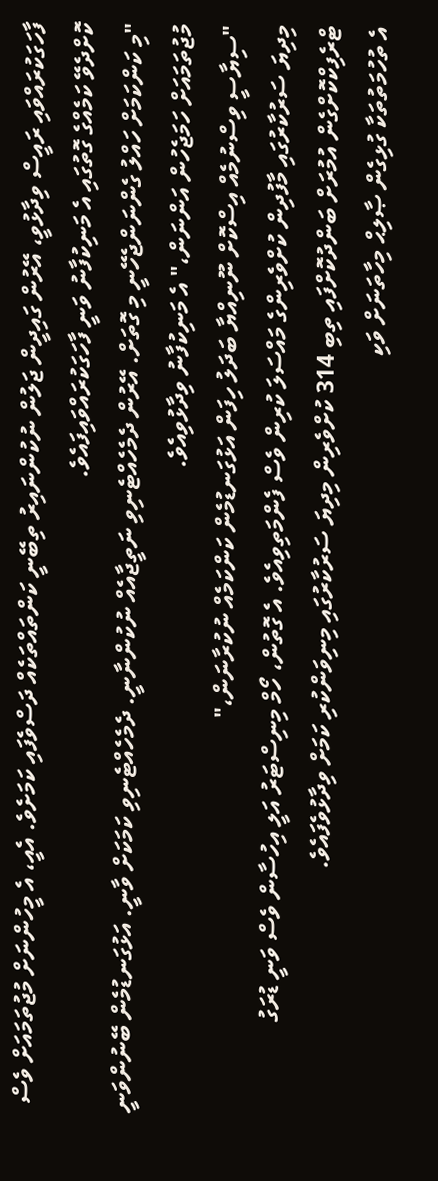ފާހަގަކުރައްވައި ރައީސް ވިދާޅުވީ، އޭރުން ގައިދީން ޖަލުން ނުކުންނައިރު ތިބޭނީ ކަންތައްތަކެއް ދަސްވެފައި ކަމަށެވެ. އެއީ، އެ މީހުންނަށް މުޖުތަމައަށް ވެސް ކޮށްދެވޭ ކަމެއްގެ ގޮތުގައި އެ މަނިކުފާނު ވަނީ ފާހަގަކުރައްވައިފައެވެ.
"މި ކަންކަމަށް ހައްލު ގެންނަންޖެހޭނީ މި ގޮތަށް. އޭރުން ދެމެހެއްޓެނިވި ނަތީޖާއެއް ނުކުންނާނީ. ދެމެހެއްޓެނިވި ކަމަކަށް ވާނީ. އަޅުގަނޑުމެން ބޭނުންވަނީ މުޖުތަމައަށް ހަމަޖެހުން އަންނަން،" އެ މަނިކުފާނު ވިދާޅުވިއެވެ.
"ސިޔާސީ ވިސްނުމެއް އިސްކޮށް ނޫނިއްޔާ ބަދަލު ހިފަން އަޅުގަނޑުމެން ކަންކަމެއް ނުކުރާނަން،"
މިދިޔަ ސަރުކާރުގައި މާފުދިން ކުށްވެރިންގެ މައްސަލަ ކުރިން ވެސް ފެންމަތިވިއެވެ. އެ ގޮތުން، ހޯމް މިނިސްޓަރު އަލީ އިހުސާން ވެސް ވަނީ ޑުރަގު ޓްރެފިކްކޮށްގެން އުމުރަށް ބަންދުކޮށްފައި ތިބި 314 ކުށްވެރިން މިދިޔަ ސަރުކާރުގައި މިނިވަންކުރި ކަމަށް ވިދާޅުވެފައެވެ.
އެ ތުހުމަތުތަކާ ގުޅިގެން ޞާލިޙް މިހާތަނަށް ވަކި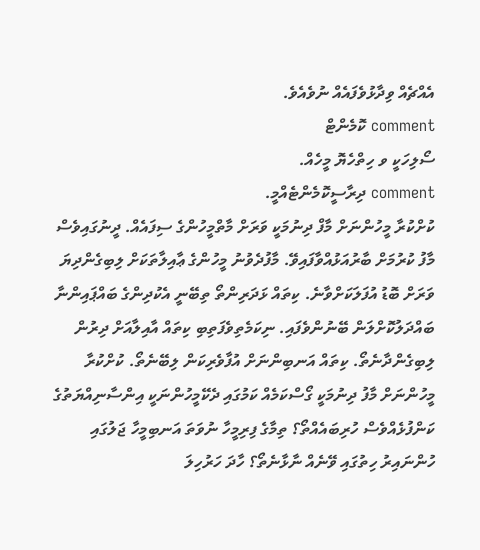އެއްޗެއް ވިދާޅުވެފައެއް ނުވެއެވެ.
comment ކޮމެންޓް
ސޯލިހަކީ ވ ހިތްހެޔޮ މީހެއް.
comment ދިރާސީކޮމެންޓެއްމީ.
ކުށްކުރާ މީހުންނަށް މާފް ދިނުމަކީ ވަރަށް މާތްމީހުންގެ ސިފައެއް. ދީނުގައިވެސް މާފު ކުރުމަށް ބާރުއަޅުއްވާފައިވޭ. މާފުދެވުނު މީހުންގެ ޢާއިލާތަކަށް ލިބިގެންދިޔަ ވަރަށް ބޮޑު އުފަލަކަށްވާނެ. ކިތައް ޅަދަރިންތޯ ތިބޭނީ އެކުދިންގެ ބައްޕައިންނާ ބައްދަލުކޮށްލަން ބޭނުންވެފައި. ނިކަމެތިވެފަތިބި ކިތައް އާއިލާއަށް ދިރުން ލިބިގެންދާނެތޯ. ކިތައް އަނބިންނަށް އުފާވެރިކަން ލިބޭނެތޯ. ކުށްކުރާ މީހުންނަށް މާފު ދިނުމަކީ ގޯސްކަމެއް ކަމުގައި ދެކޭމީހުންނަކީ އިންސާނިއްޔަތުގެ ކަންފުޅެއްވެސް ހުރިބައެއްތޯ؟ ތިމާގެ ފިރިމީހާ ނުވަތަ އަނބިމީހާ ޖަލުގައި ހުންނައިރު ހިތުގައި ވޭނެއް ނާޅާނެތޯ؟ ހާދަ ހަރުހިލަ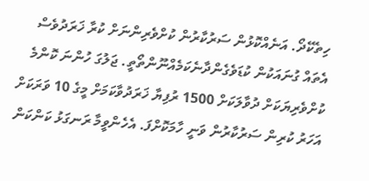ހިތެކޭދޯ. އަނެއްކޮޅުން ސަރުކާރުން ކުށްވެރިންނަށް ކުރާ ޚަރަދުވެސް އެތައް ގުނައަކުން ކުޑަވެގެންދާނެކަމެއްނޫންތޯތީ. ޖަލުގަ ހުންނަ ކޮންމެ ކުށްވެރިޔަކަށް ދުވާލަކަށް 1500 ރުފިޔާ ޚަރަދުވާކަމަށް މީގެ 10 ވަރަކަށް އަހަރު ކުރިން ސަރުކާރުން ވަނީ ހާމަކޮށްފަ. އެހެންވީމާ ރަނގަޅު ކަންކަން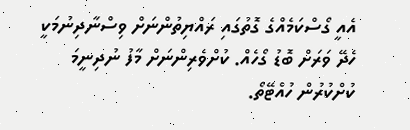އެއީ ގޯސްކަމެއްގެ ގޮތުގައި ރައްޔިތުންނަށް ވިސްނާދިނުމަކީ ހެދޭ ވަރަށް ބޮޑު ގޯހެއް. ކުށްވެރިންނަށް މާފު ނުދިނީމަ ކުށްކުރުން ހުއްޓޭތޯ.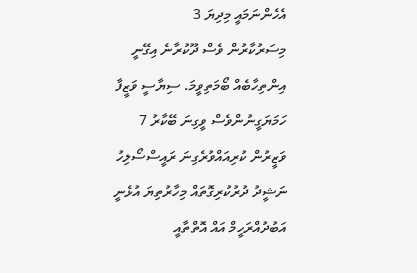އެހެންނަމައީ މިދިޔަ 3
މިސަރުކާރުން ވެސް ދޫކުރާނެ އިގޭނީ އިންތިހާބެއް ބޯމަތިވީމަ. ސިޔާސީ ވަޒީފާ ހަމަޔަގީނުންވެސް ވީގިނަ ބޭކާރު 7 ވަޒީރުން ކުރިއައްވުރެގިނަ ރައީސްސޯލިހު ނަޝީދު ދުރުކުރިގޮތައް މިހާރުތިޔަ އުޅެނީ އަބުދުއްރަހީމް އައް އޮތްތާއީ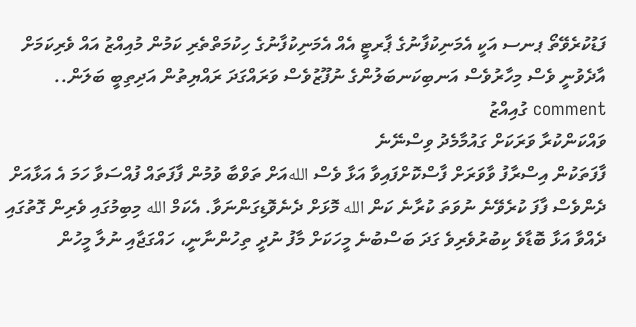ފަޑުކުރެވޭތޯ ޕނސ އަކީ އެމަނިކުފާނުގެ ޕާރޓީ އެއް އެމަނިކުފާނުގެ ހިކުމަތްތެރި ކަމުން މުއިއްޒު އައް ވެރިކަމަށް އާދެވުނީ ވެސް މިހާރުވެސް އަނބިކަނބަލުންގެ ނުފޫޒުވެސް ވަރައްގަދަ ރައްޔިތުން އަދިތިބީ ބަލަން..
comment ގުއިއްޒު
ވައްކަންކުރާ ވަރަކަށް ގައުމާމެދު ވިސްނޭނެ
ފާފަތަކުން އިސްރާފު ވާވަރަށް ފާސްކޮށްފައިވާ އަޅާ ވެސް اللهއަށް ތަވްބާ ވުމުން ފާފަތައް ފުއްސަވާ ހަމަ އެ އަޅާއަށް ދެންވެސް ފާފަ ކުރެވޭނެ ނުވަތަ ކުރާނެ ކަން الله މޮޅަށް ދެނެވޮޑިގަންނަވާ. އެކަމް الله މިބިމުގައި ވެރިން ގޮތުގައި ދެއްވާ އަޅާ ބޮޑާވެ ކިބުރުވެރިވެ ގަދަ ބަސްބުނެ މީހަކަށް މާފު ނުދީ ތިހުންނާނީ، ހައްގަޖާއި ނުލާ މީހުން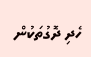ހެދި ދޮގުތަކުން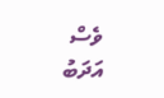ވެސް އަދަބު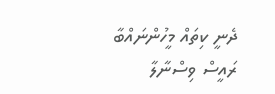ދެނީ ކިތައް މީހުންނައްބާ ރައީސް ވިސްނާލާ